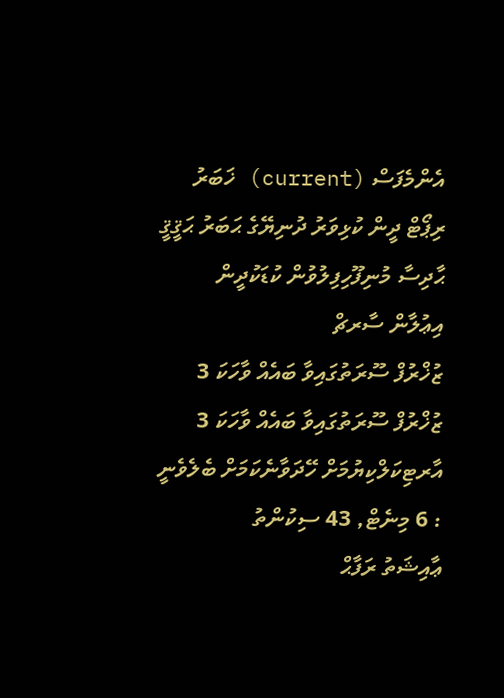އެންމެފަސް (current) ޚަބަރު ރިޕޯޓް ދީން ކުޅިވަރު ދުނިޔޭގެ ޙަބަރު ޙަޤީޤީ ޙާދިސާ މުނިފޫހިފިލުވުން ކުޑަކުދީން އިޢުލާން ސާރޗް
ޒުޚްރުފް ސޫރަތުގައިވާ ބައެއް ވާހަކަ 3
ޒުޚްރުފް ސޫރަތުގައިވާ ބައެއް ވާހަކަ 3
އާރޓިކަލްކިޔުމަށް ހޭދަވާނެކަމަށް ބެލެވެނީ : 6 މިނެޓް, 43 ސިކުންތު
ޢާއިޝަތު ރަފާޙް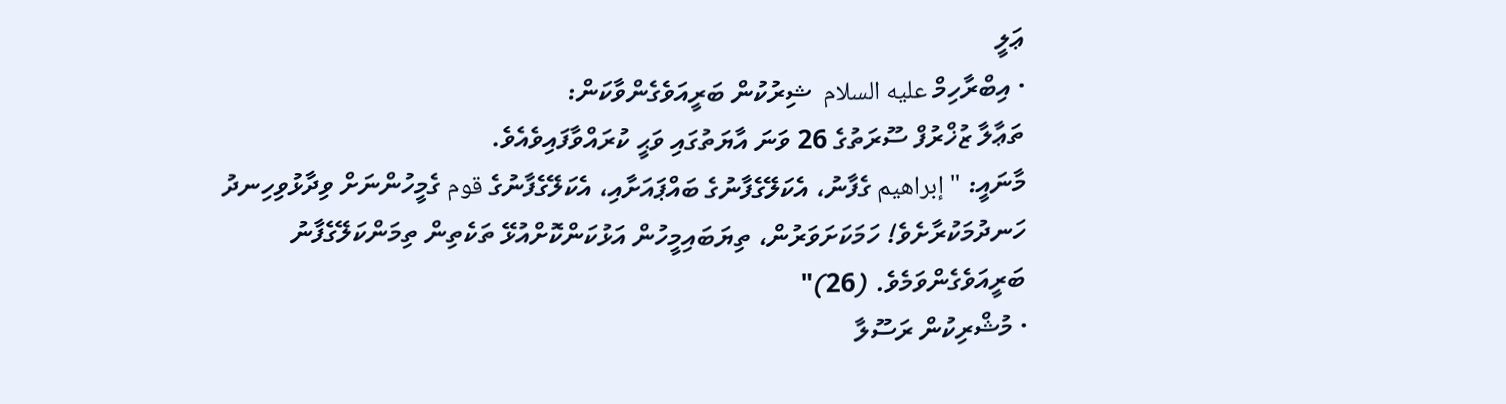ޢަލީ
· އިބްރާހިމް عليه السلام  ޝިރުކުން ބަރީއަވެގެންވާކަން:
ތަޢާލާ ޒުޚްރުފް ސޫރަތުގެ 26 ވަނަ އާޔަތުގައި ވަޙީ ކުރައްވާފައިވެއެވެ.
މާނައީ: "إبراهيم ގެފާނު، އެކަލޭގެފާނުގެ ބައްޕައަށާއި، އެކަލޭގެފާނުގެ قوم ގެމީހުންނަށް ވިދާޅުވިހިނދު ހަނދުމަކުރާށެވެ! ހަމަކަށަވަރުން، ތިޔަބައިމީހުން އަޅުކަންކޮށްއުޅޭ ތަކެތިން ތިމަންކަލޭގެފާނު ބަރީއަވެގެންވަމެވެ. (26)"
· މުޝްރިކުން ރަސޫލާ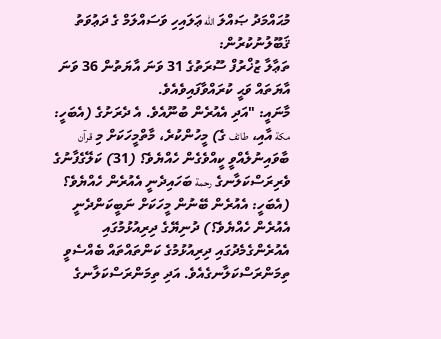މުޙައްމަދު ޞައްލަ الله ޢަލައިހި ވަސައްލަމް ގެ ދަޢުވަތު ޤަބޫލުނުކުރުން:
ތަޢާލާ ޒުޚްރުފް ސޫރަތުގެ 31 ވަނަ އާޔަތުން 36 ވަނަ އާޔަތައް ވަޙީ ކުރައްވާފައިވެއެވެ.
މާނައީ: "އަދި އެއުރެން ބުނޫއެވެ. އެ ދެރަށުގެ (އެބަހީ: مكة އާއި، طائف ގެ) މީހުންކުރެ، މާތްމީހަކަށް މި قرآن ބާވައިނުލެއްވީ ކީއްވެގެން ހެއްޔެވެ؟ (31) ކަލޭގެފާނުގެ ވެރިރަސްކަލާނގެ رحمة ބަހައިދެނީ އެއުރެން ހެއްޔެވެ؟ (އެބަހީ: އެއުރެން ބޭނުން މީހަކަށް ނަބީކަންދެނީ އެއުރެން ހެއްޔެވެ؟) ދުނިޔޭގެ ދިރިއުޅުމުގައި އެއުރެންގެމެދުގައި ދިރިއުޅުމުގެ ކަންތައްތައް ބެއްސެވީ ތިމަންރަސްކަލާނގެއެވެ. އަދި ތިމަންރަސްކަލާނގެ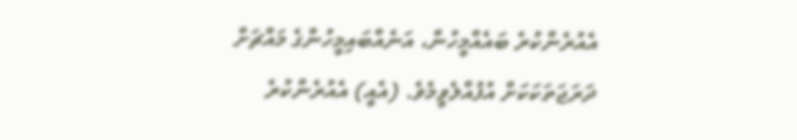އެއުރެންކުރެ ބައެއްމީހުން، އަނެއްބައިމީހުންގެ މައްޗަށް ދަރަޖަތަކަކަށް އުފުއްލެވީމެވެ. (އެއީ) އެއުރެންކުރެ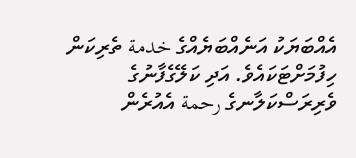އެއްބަޔަކު އަނެއްބަޔެއްގެ خدمة ތެރިކަން ހިފުމަށްޓަކައެވެ. އަދި ކަލޭގެފާނުގެ ވެރިރަސްކަލާނގެ رحمة އެއުރެން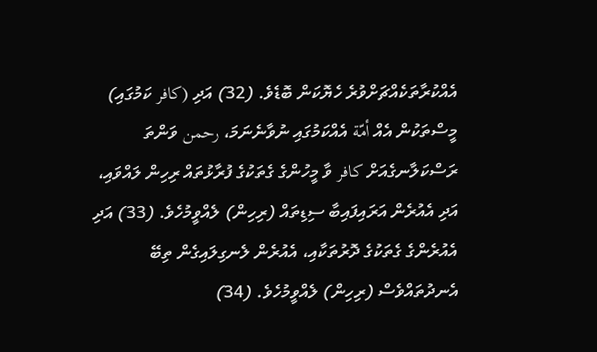އެއްކުރާތަކެއްޗަށްވުރެ ހެޔޮކަން ބޮޑެވެ. (32) އަދި (كافر ކަމުގައި) މީސްތަކުން އެއް أمّة އެއްކަމުގައި ނުވާނެނަމަ، رحمن ވަންތަ ރަސްކަލާނގެއަށް كافر ވާ މީހުންގެ ގެތަކުގެ ފުރާޅުތައް ރިހިން ލައްވައި، އަދި އެއުރެން އަރައިފައިބާ ސިޑިތައް (ރިހިން) ލެއްވީމުހެވެ. (33) އަދި އެއުރެންގެ ގެތަކުގެ ދޮރުތަކާއި، އެއުރެން ލެނގިލައިގެން ތިބޭ އެނދުތައްވެސް (ރިހިން) ލެއްވީމުހެވެ. (34)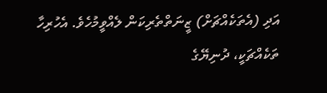އަދި (އެތަކެއްޗަށް) ޒީނަތްތެރިކަން ލެއްވީމުހެވެ. އެހުރިހާ ތަކެއްޗަކީ، ދުނިޔޭގެ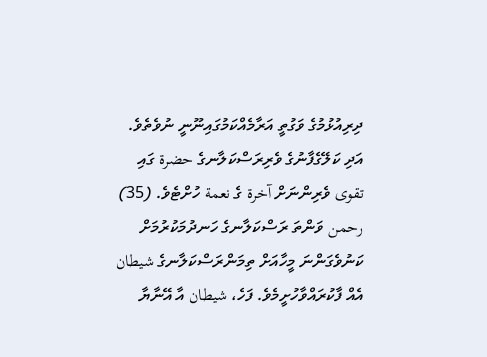ދިރިއުޅުމުގެ ވަގުތީ އަރާމެއްކަމުގައިނޫނީ ނުވެތެވެ. އަދި ކަލޭގެފާނުގެ ވެރިރަސްކަލާނގެ حضرة ގައި تقوى ވެރިންނަށް آخرة ގެ نعمة ހުށްޓެވެ. (35) رحمن ވަންތަ ރަސްކަލާނގެ ހަނދުމަކުރުމަށް ކަނުވެގަންނަ މީހާއަށް ތިމަންރަސްކަލާނގެ شيطان އެއް ފާކުރައްވާހުށީމެވެ. ފަހެ، شيطان އާ އޭނާޔާ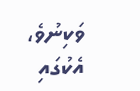ވަކިނުވެ، އެކުގައި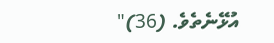އުޅޭނެތެވެ. (36)"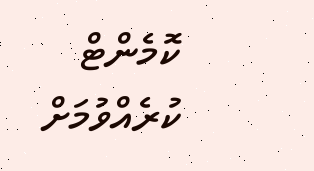ކޮމެންޓް ކުރެއްވުމަށް